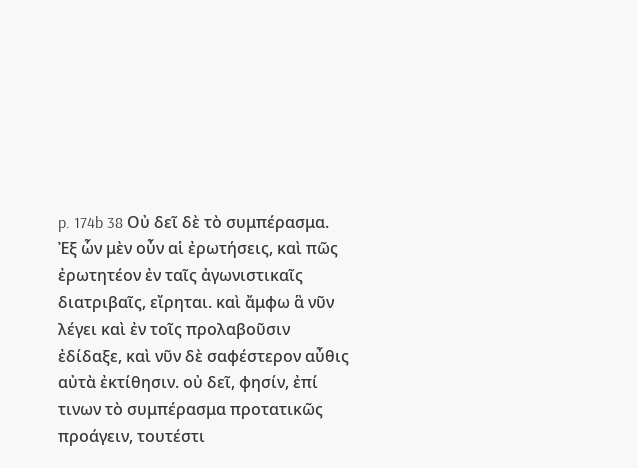p. 174b 38 Οὐ δεῖ δὲ τὸ συμπέρασμα. Ἐξ ὧν μὲν οὖν αἱ ἐρωτήσεις, καὶ πῶς ἐρωτητέον ἐν ταῖς ἀγωνιστικαῖς διατριβαῖς, εἴρηται. καὶ ἄμφω ἃ νῦν λέγει καὶ ἐν τοῖς προλαβοῦσιν ἐδίδαξε, καὶ νῦν δὲ σαφέστερον αὖθις αὐτὰ ἐκτίθησιν. οὐ δεῖ, φησίν, ἐπί τινων τὸ συμπέρασμα προτατικῶς προάγειν, τουτέστι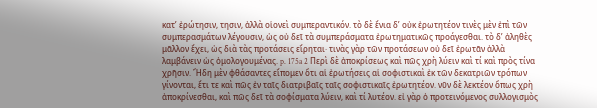κατ’ ἐρώτησιν, τησιν, ἀλλὰ οἱονεὶ συμπεραντικόν. τὸ δὲ ἔνια δ’ οὐκ ἐρωτητέον τινὲς μὲν ἐπὶ τῶν συμπερασμάτων λέγουσιν, ὡς οὐ δεῖ τὰ συμπεράσματα ἐρωτηματικῶς προάγεσθαι. τὸ δ’ ἀληθὲς μᾶλλον ἔχει, ὡς διὰ τὰς προτάσεις εἴρηται· τινὰς γὰρ τῶν προτάσεων οὐ δεῖ ἐρωτᾶν ἀλλὰ λαμβάνειν ὡς ὁμολογουμένας. p. 175a 2 Περὶ δὲ ἀποκρίσεως καὶ πῶς χρὴ λύειν καὶ τί καὶ πρὸς τίνα χρῆσιν. Ἤδη μὲν φθάσαντες εἴπομεν ὅτι αἱ ἐρωτήσεις αἱ σοφιστικαὶ ἐκ τῶν δεκατριῶν τρόπων γίνονται, ἔτι τε καὶ πῶς ἐν ταῖς διατριβαῖς ταῖς σοφιστικαῖς ἐρωτητέον. νῦν δὲ λεκτέον ὅπως χρὴ ἀποκρίνεσθαι, καὶ πῶς δεῖ τὰ σοφίσματα λύειν, καὶ τί λυτέον. εἰ γὰρ ὁ προτεινόμενος συλλογισμὸς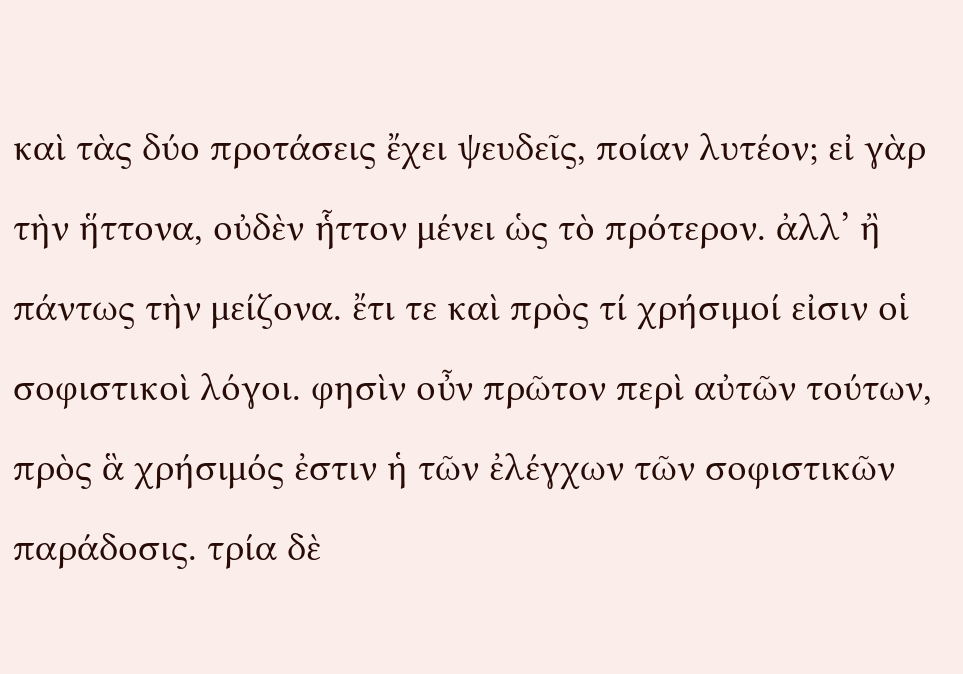καὶ τὰς δύο προτάσεις ἔχει ψευδεῖς, ποίαν λυτέον; εἰ γὰρ τὴν ἥττονα, οὐδὲν ἧττον μένει ὡς τὸ πρότερον. ἀλλ’ ἢ πάντως τὴν μείζονα. ἔτι τε καὶ πρὸς τί χρήσιμοί εἰσιν οἱ σοφιστικοὶ λόγοι. φησὶν οὖν πρῶτον περὶ αὐτῶν τούτων, πρὸς ἃ χρήσιμός ἐστιν ἡ τῶν ἐλέγχων τῶν σοφιστικῶν παράδοσις. τρία δὲ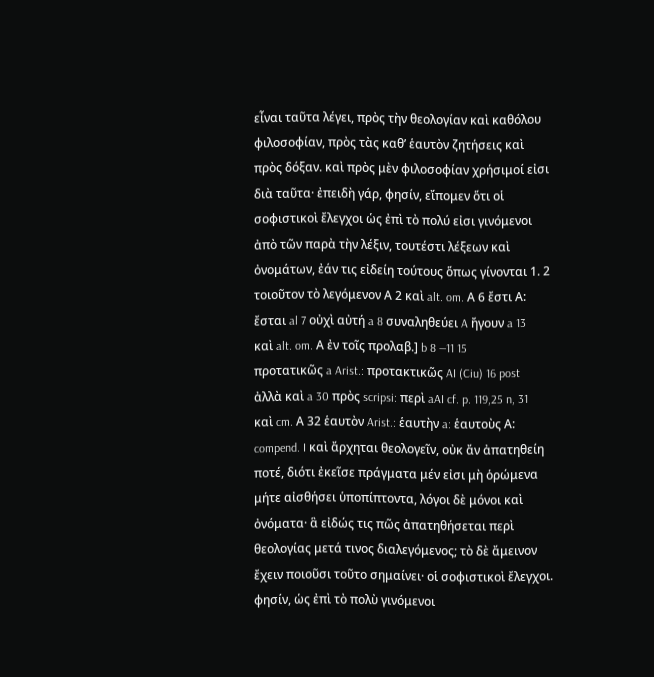εἶναι ταῦτα λέγει, πρὸς τὴν θεολογίαν καὶ καθόλου φιλοσοφίαν, πρὸς τὰς καθ’ ἑαυτὸν ζητήσεις καὶ πρὸς δόξαν. καὶ πρὸς μὲν φιλοσοφίαν χρήσιμοί εἰσι διὰ ταῦτα· ἐπειδὴ γάρ, φησίν, εἴπομεν ὅτι οἱ σοφιστικοὶ ἔλεγχοι ὡς ἐπὶ τὸ πολύ εἰσι γινόμενοι ἀπὸ τῶν παρὰ τὴν λέξιν, τουτέστι λέξεων καὶ ὀνομάτων, ἐάν τις εἰδείη τούτους ὅπως γίνονται 1. 2 τοιοῦτον τὸ λεγόμενον Α 2 καὶ alt. om. Α 6 ἔστι Α: ἔσται al 7 οὐχὶ αὐτή a 8 συναληθεύει A ἤγουν a 13 καὶ alt. om. Α ἐν τοῖς προλαβ.] b 8 —11 15 προτατικῶς a Arist.: προτακτικῶς AI (Ciu) 16 post ἀλλὰ καὶ a 30 πρὸς scripsi: περὶ aAI cf. p. 119,25 n, 31 καὶ cm. Α 32 ἑαυτὸν Arist.: ἑαυτὴν a: ἑαυτοὺς Α: compend. I καὶ ἄρχηται θεολογεῖν, οὐκ ἄν ἀπατηθείη ποτέ, διότι ἐκεῖσε πράγματα μέν εἰσι μὴ ὁρώμενα μήτε αἰσθήσει ὑποπίπτοντα, λόγοι δὲ μόνοι καὶ ὀνόματα· ἃ εἰδώς τις πῶς ἀπατηθήσεται περὶ θεολογίας μετά τινος διαλεγόμενος; τὸ δὲ ἄμεινον ἔχειν ποιοῦσι τοῦτο σημαίνει· οἱ σοφιστικοὶ ἔλεγχοι. φησίν, ὡς ἐπὶ τὸ πολὺ γινόμενοι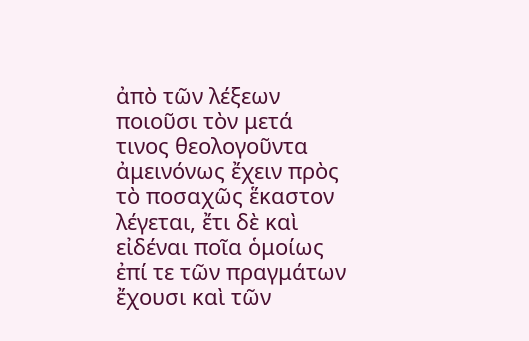ἀπὸ τῶν λέξεων ποιοῦσι τὸν μετά τινος θεολογοῦντα ἀμεινόνως ἔχειν πρὸς τὸ ποσαχῶς ἕκαστον λέγεται, ἔτι δὲ καὶ εἰδέναι ποῖα ὁμοίως ἐπί τε τῶν πραγμάτων ἔχουσι καὶ τῶν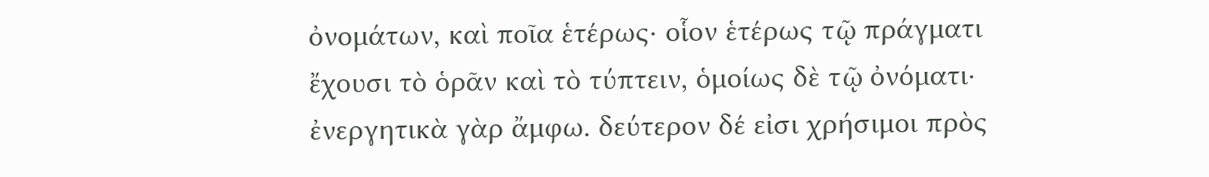ὀνομάτων, καὶ ποῖα ἑτέρως· οἷον ἑτέρως τῷ πράγματι ἔχουσι τὸ ὁρᾶν καὶ τὸ τύπτειν, ὁμοίως δὲ τῷ ὀνόματι· ἐνεργητικὰ γὰρ ἄμφω. δεύτερον δέ εἰσι χρήσιμοι πρὸς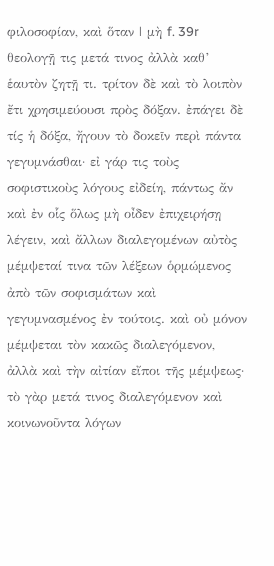φιλοσοφίαν, καὶ ὅταν | μὴ f. 39r θεολογῇ τις μετά τινος ἀλλὰ καθ’ ἑαυτὸν ζητῇ τι. τρίτον δὲ καὶ τὸ λοιπὸν ἔτι χρησιμεύουσι πρὸς δόξαν. ἐπάγει δὲ τίς ἡ δόξα, ἤγουν τὸ δοκεῖν περὶ πάντα γεγυμνάσθαι· εἰ γάρ τις τοὺς σοφιστικοὺς λόγους εἰδείη, πάντως ἄν καὶ ἐν οἷς ὅλως μὴ οἶδεν ἐπιχειρήσῃ λέγειν, καὶ ἄλλων διαλεγομένων αὐτὸς μέμψεταί τινα τῶν λέξεων ὁρμώμενος ἀπὸ τῶν σοφισμάτων καὶ γεγυμνασμένος ἐν τούτοις. καὶ οὐ μόνον μέμψεται τὸν κακῶς διαλεγόμενον, ἀλλὰ καὶ τὴν αἰτίαν εἴποι τῆς μέμψεως· τὸ γὰρ μετά τινος διαλεγόμενον καὶ κοινωνοῦντα λόγων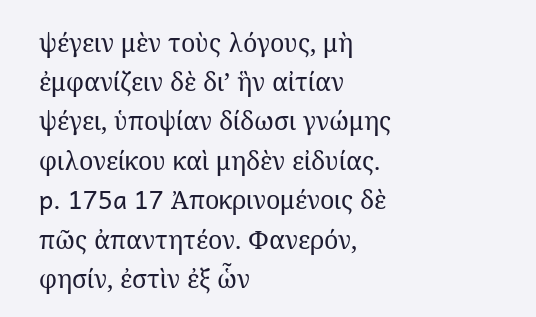ψέγειν μὲν τοὺς λόγους, μὴ ἐμφανίζειν δὲ δι’ ἣν αἰτίαν ψέγει, ὑποψίαν δίδωσι γνώμης φιλονείκου καὶ μηδὲν εἰδυίας. p. 175a 17 Ἀποκρινομένοις δὲ πῶς ἀπαντητέον. Φανερόν, φησίν, ἐστὶν ἐξ ὧν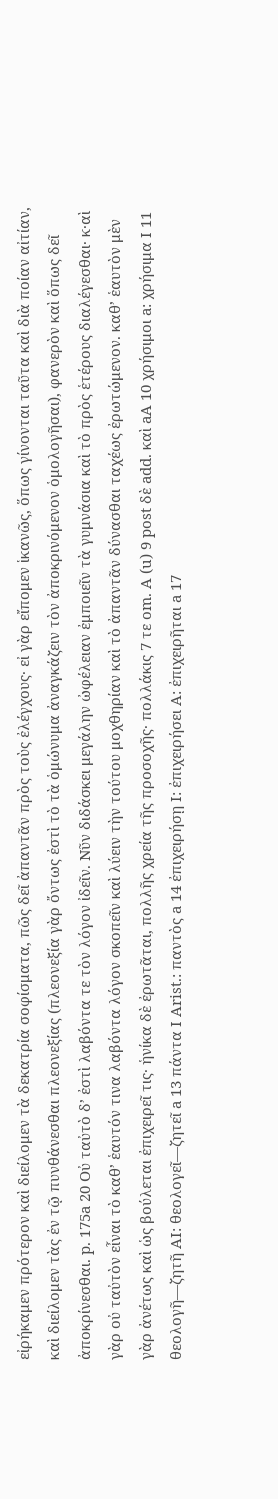εἰρήκαμεν πρότερον καὶ διείλομεν τὰ δεκατρία σοφίσματα, πῶς δεῖ ἀπαντᾶν πρὸς τοὺς ἐλέγχους· εἰ γὰρ εἴπομεν ἱκανῶς, ὅπως γίνονται ταῦτα καὶ διὰ ποίαν αἰτίαν, καὶ διείλομεν τὰς ἐν τῷ πυνθάνεσθαι πλεονεξίας (πλεονεξία γὰρ ὄντως ἐστὶ τὸ τὰ ὁμώνυμα ἀναγκάζειν τὸν ἀποκρινόμενον ὁμολογῆσαι), φανερὸν καὶ ὅπως δεῖ ἀποκρίνεσθαι. p. 175a 20 Οὐ ταὐτὸ δ’ ἐστὶ λαβόντα τε τὸν λόγον ἰδεῖν. Νῦν διδάσκει μεγάλην ὠφέλειαν ἐμποιεῖν τὰ γυμνάσια καὶ τὸ πρὸς ἑτέρους διαλέγεσθαι· κ·αὶ γὰρ οὐ ταὐτὸν εἶναι τὸ καθ’ ἑαυτόν τινα λαβόντα λόγον σκοπεῖν καὶ λύειν τὴν τούτου μοχθηρίαν καὶ τὸ ἀπαντᾶν δύνασθαι ταχέως ἐρωτώμενον. καθ’ ἑαυτὸν μὲν γὰρ ἀνέτως καὶ ὡς βούλεται ἐπιχειρεῖ τις· ἡνίκα δὲ ἐρωτᾶται, πολλῆς χρεία τῆς προσοχῆς· πολλάκις 7 τε om. Α (u) 9 post δὲ add. καὶ aA 10 χρήσιμοι a: χρήσιμα I 11 θεολογῆ—ζητῆ AI: θεολογεῖ—ζητεῖ a 13 πάντα I Arist.: παντὸς a 14 ἐπιχειρήσῃ I: ἐπιχειρήσει Α: ἐπιχειρῆται a 17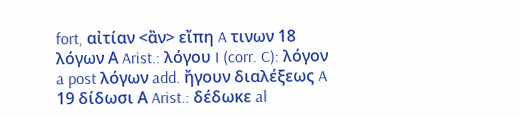fort, αἰτίαν <ἂν> εἴπη A τινων 18 λόγων Α Arist.: λόγου I (corr. C): λόγον a post λόγων add. ἤγουν διαλέξεως A 19 δίδωσι Α Arist.: δέδωκε al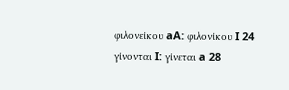φιλονείκου aA: φιλονίκου I 24 γίνονται I: γίνεται a 28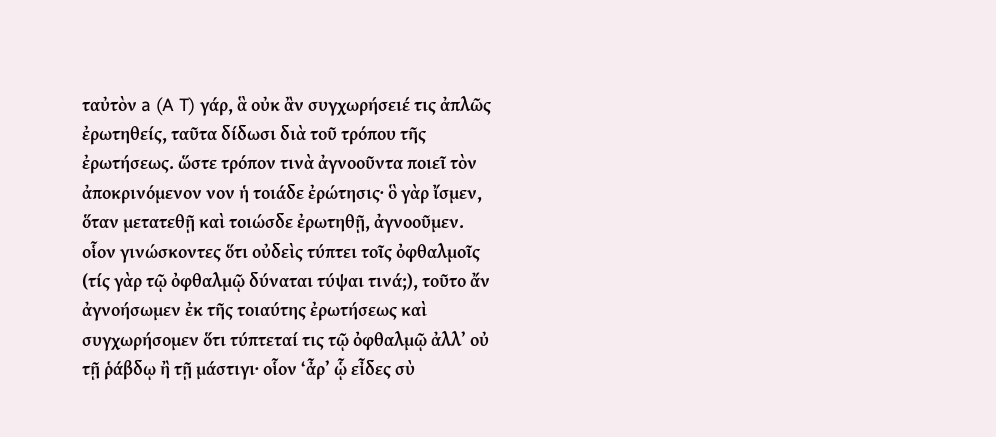ταὐτὸν a (A T) γάρ, ἃ οὐκ ἂν συγχωρήσειέ τις ἀπλῶς ἐρωτηθείς, ταῦτα δίδωσι διὰ τοῦ τρόπου τῆς ἐρωτήσεως. ὥστε τρόπον τινὰ ἀγνοοῦντα ποιεῖ τὸν ἀποκρινόμενον νον ἡ τοιάδε ἐρώτησις· ὃ γὰρ ἴσμεν, ὅταν μετατεθῇ καὶ τοιώσδε ἐρωτηθῇ, ἀγνοοῦμεν. οἷον γινώσκοντες ὅτι οὐδεὶς τύπτει τοῖς ὀφθαλμοῖς (τίς γὰρ τῷ ὀφθαλμῷ δύναται τύψαι τινά;), τοῦτο ἄν ἀγνοήσωμεν ἐκ τῆς τοιαύτης ἐρωτήσεως καὶ συγχωρήσομεν ὅτι τύπτεταί τις τῷ ὀφθαλμῷ ἀλλ’ οὐ τῇ ῥάβδῳ ἢ τῇ μάστιγι· οἷον ‘ἆρ’ ᾧ εἶδες σὺ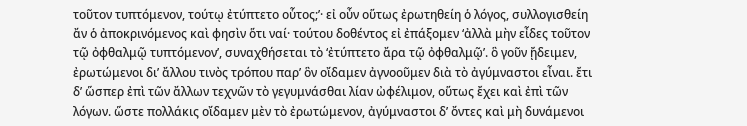τοῦτον τυπτόμενον, τούτῳ ἐτύπτετο οὗτος;’· εἰ οὖν οὕτως ἐρωτηθείη ὁ λόγος, συλλογισθείη ἄν ὁ ἀποκρινόμενος καὶ φησὶν ὅτι ναί· τούτου δοθέντος εἰ ἐπάξομεν ‘ἀλλὰ μὴν εἶδες τοῦτον τῷ ὀφθαλμῷ τυπτόμενον’, συναχθήσεται τὸ ‘ἐτύπτετο ἄρα τῷ ὀφθαλμῷ’. ὃ γοῦν ᾔδειμεν, ἐρωτώμενοι δι’ ἄλλου τινὸς τρόπου παρ’ ὃν οἴδαμεν ἀγνοοῦμεν διὰ τὸ ἀγύμναστοι εἶναι. ἔτι δ’ ὥσπερ ἐπὶ τῶν ἄλλων τεχνῶν τὸ γεγυμνάσθαι λίαν ὠφέλιμον, οὕτως ἔχει καὶ ἐπὶ τῶν λόγων. ὥστε πολλάκις οἴδαμεν μὲν τὸ ἐρωτώμενον, ἀγύμναστοι δ’ ὄντες καὶ μὴ δυνάμενοι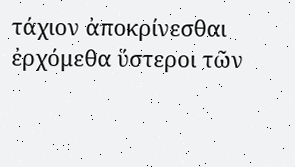τάχιον ἀποκρίνεσθαι ἐρχόμεθα ὕστεροι τῶν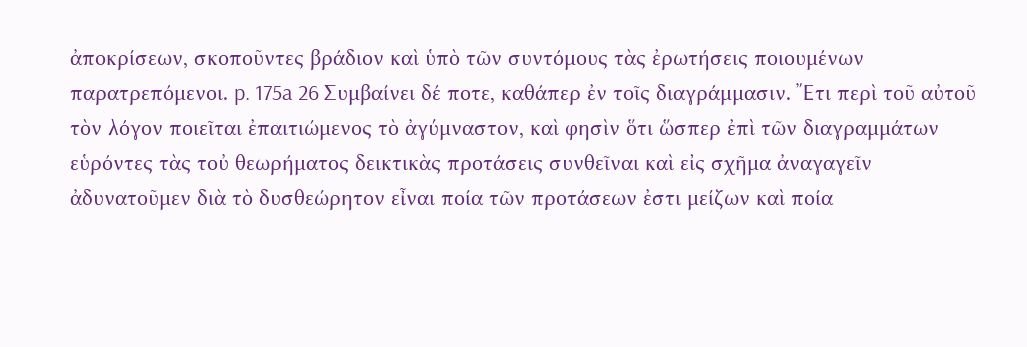ἀποκρίσεων, σκοποῦντες βράδιον καὶ ὑπὸ τῶν συντόμους τὰς ἐρωτήσεις ποιουμένων παρατρεπόμενοι. p. 175a 26 Συμβαίνει δέ ποτε, καθάπερ ἐν τοῖς διαγράμμασιν. Ἔτι περὶ τοῦ αὐτοῦ τὸν λόγον ποιεῖται ἐπαιτιώμενος τὸ ἀγύμναστον, καὶ φησὶν ὅτι ὥσπερ ἐπὶ τῶν διαγραμμάτων εὑρόντες τὰς τοὐ θεωρήματος δεικτικὰς προτάσεις συνθεῖναι καὶ εἰς σχῆμα ἀναγαγεῖν ἀδυνατοῦμεν διὰ τὸ δυσθεώρητον εἶναι ποία τῶν προτάσεων ἐστι μείζων καὶ ποία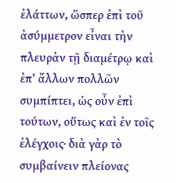ἐλάττων, ὥσπερ ἐπὶ τοῦ ἀσύμμετρον εἶναι τὴν πλευρὰν τῇ διαμέτρῳ καὶ ἐπ’ ἄλλων πολλῶν συμπίπτει, ὡς οὖν ἐπὶ τούτων, οὕτως καὶ ἐν τοῖς ἐλέγχοις· διὰ γὰρ τὸ συμβαίνειν πλείονας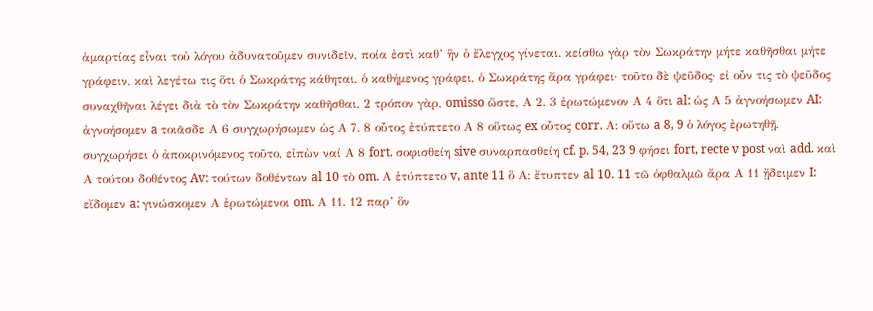ἁμαρτίας εἶναι τοὐ λόγου ἀδυνατοῦμεν συνιδεῖν, ποία ἐστὶ καθ’ ἣν ὁ ἔλεγχος γίνεται. κείσθω γὰρ τὸν Σωκράτην μήτε καθῆσθαι μήτε γράφειν, καὶ λεγέτω τις ὅτι ὁ Σωκράτης κάθηται, ὁ καθήμενος γράφει, ὁ Σωκράτης ἄρα γράφει· τοῦτο δὲ ψεῦδος· εἰ οὖν τις τὸ ψεῦδος συναχθῆναι λέγει διὰ τὸ τὸν Σωκράτην καθῆσθαι, 2 τρόπον γὰρ, omisso ὥστε, Α 2. 3 ἐρωτώμενον Α 4 ὅτι al: ὡς Α 5 ἀγνοήσωμεν AI: ἀγνοήσομεν a τοιᾶσδε Α 6 συγχωρήσωμεν ὡς Α 7. 8 οὗτος ἐτύπτετο Α 8 οὕτως ex οὗτος corr. Α: οὕτω a 8, 9 ὁ λόγος ἐρωτηθῇ, συγχωρήσει ὁ ἀποκρινόμενος τοῦτο, εἰπὼν ναί Α 8 fort. σοφισθείη sive συναρπασθείη cf. p. 54, 23 9 φήσει fort, recte v post ναὶ add. καὶ Α τούτου δοθέντος Av: τούτων δοθέντων al 10 τὸ om. Α ἐτύπτετο v, ante 11 ὃ Α: ἔτυπτεν al 10. 11 τῶ ὀφθαλμῶ ἄρα Α 11 ᾔδειμεν I: εἴδομεν a: γινώσκομεν Α ἐρωτώμενοι om. Α 11. 12 παρ’ ὃν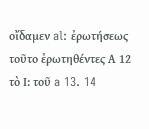οἴδαμεν al: ἐρωτήσεως τοῦτο ἐρωτηθέντες Α 12 τὸ Ι: τοῦ a 13. 14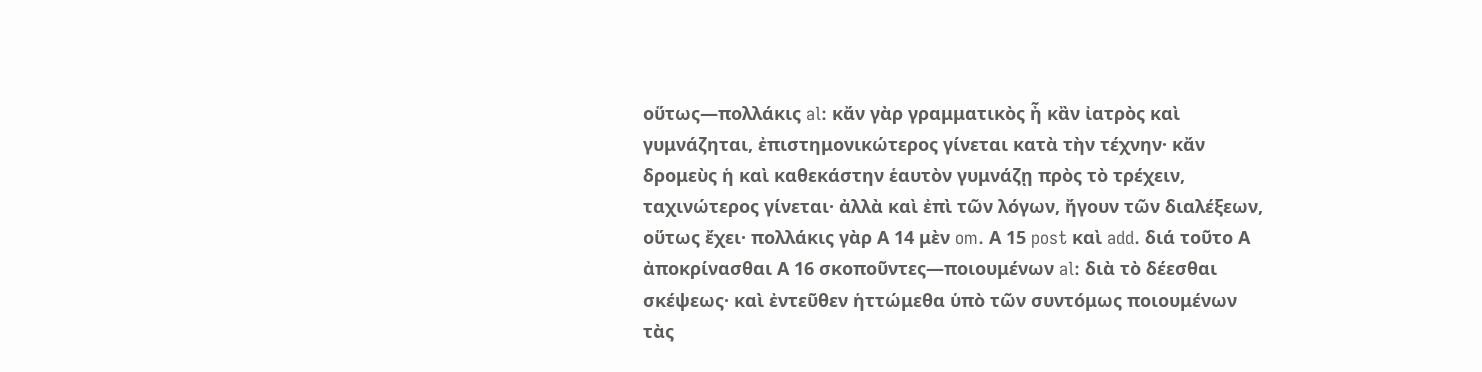οὕτως—πολλάκις al: κἄν γὰρ γραμματικὸς ἦ κἂν ἰατρὸς καὶ γυμνάζηται, ἐπιστημονικώτερος γίνεται κατὰ τὴν τέχνην· κἄν δρομεὺς ἡ καὶ καθεκάστην ἑαυτὸν γυμνάζῃ πρὸς τὸ τρέχειν, ταχινώτερος γίνεται· ἀλλὰ καὶ ἐπὶ τῶν λόγων, ἤγουν τῶν διαλέξεων, οὕτως ἔχει· πολλάκις γὰρ Α 14 μὲν om. Α 15 post καὶ add. διά τοῦτο Α ἀποκρίνασθαι Α 16 σκοποῦντες—ποιουμένων al: διὰ τὸ δέεσθαι σκέψεως· καὶ ἐντεῦθεν ἡττώμεθα ὑπὸ τῶν συντόμως ποιουμένων τὰς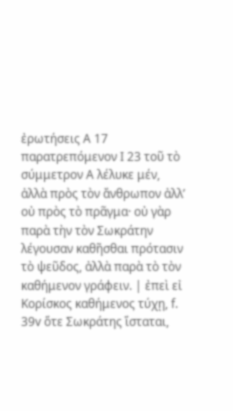ἐρωτήσεις Α 17 παρατρεπόμενον I 23 τοῦ τὸ σύμμετρον Α λέλυκε μέν, ἀλλὰ πρὸς τὸν ἄνθρωπον ἀλλ’ οὐ πρὸς τὸ πρᾶγμα· οὐ γὰρ παρὰ τὴν τὸν Σωκράτην λέγουσαν καθῆσθαι πρότασιν τὸ ψεῦδος, ἀλλὰ παρὰ τὸ τὸν καθήμενον γράφειν. | ἐπεὶ εἰ Κορίσκος καθήμενος τύχῃ, f. 39v ὅτε Σωκράτης ἵσταται,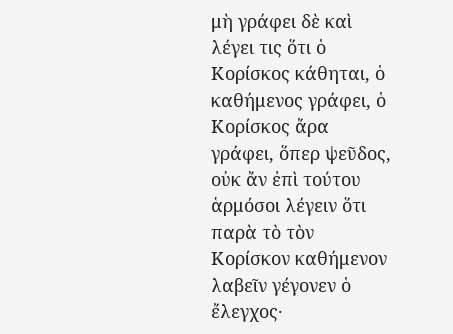μὴ γράφει δὲ καὶ λέγει τις ὅτι ὁ Κορίσκος κάθηται, ὁ καθήμενος γράφει, ὁ Κορίσκος ἄρα γράφει, ὅπερ ψεῦδος, οὐκ ἄν ἐπὶ τούτου ἁρμόσοι λέγειν ὅτι παρὰ τὸ τὸν Κορίσκον καθήμενον λαβεῖν γέγονεν ὁ ἔλεγχος·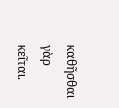καθῆσθαι γὰρ κεῖται.